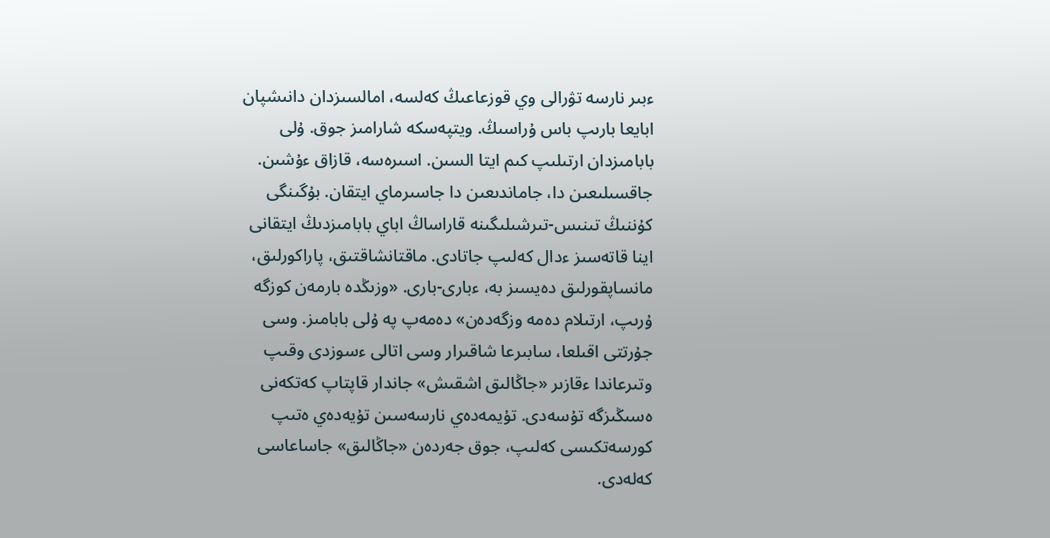ءبىر نارسە تۋرالى وي قوزعاعىڭ كەلسە، امالسىزدان دانىشپان ابايعا بارىپ باس ۇراسىڭ. ويتپەسكە شارامىز جوق. ۇلى بابامىزدان ارتىلىپ كىم ايتا السىن. اسىرەسە، قازاق ءۇشىن. جاقسىلىعىن دا، جاماندىعىن دا جاسىرماي ايتقان. بۇگىنگى كۇننىڭ تىنىس-تىرشىلىگىنە قاراساڭ اباي بابامىزدىڭ ايتقانى اينا قاتەسىز ءدال كەلىپ جاتادى. ماقتانشاقتىق، پاراكورلىق، مانساپقورلىق دەيسىز بە، ءبارى-بارى. «وزىڭدە بارمەن كوزگە ۇرىپ، ارتىلام دەمە وزگەدەن» دەمەپ پە ۇلى بابامىز. وسى جۇرتتى اقىلعا، سابىرعا شاقىرار وسى اتالى ءسوزدى وقىپ وتىرعاندا ءقازىر «جاڭالىق اشقىش» جاندار قاپتاپ كەتكەنى ەسىڭىزگە تۇسەدى. تۇيمەدەي نارسەسىن تۇيەدەي ەتىپ كورسەتكىسى كەلىپ، جوق جەردەن «جاڭالىق» جاساعاسى كەلەدى.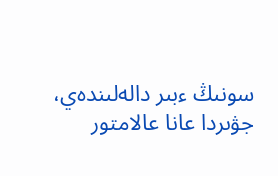سونىڭ ءبىر دالەلىندەي، جۋىردا عانا عالامتور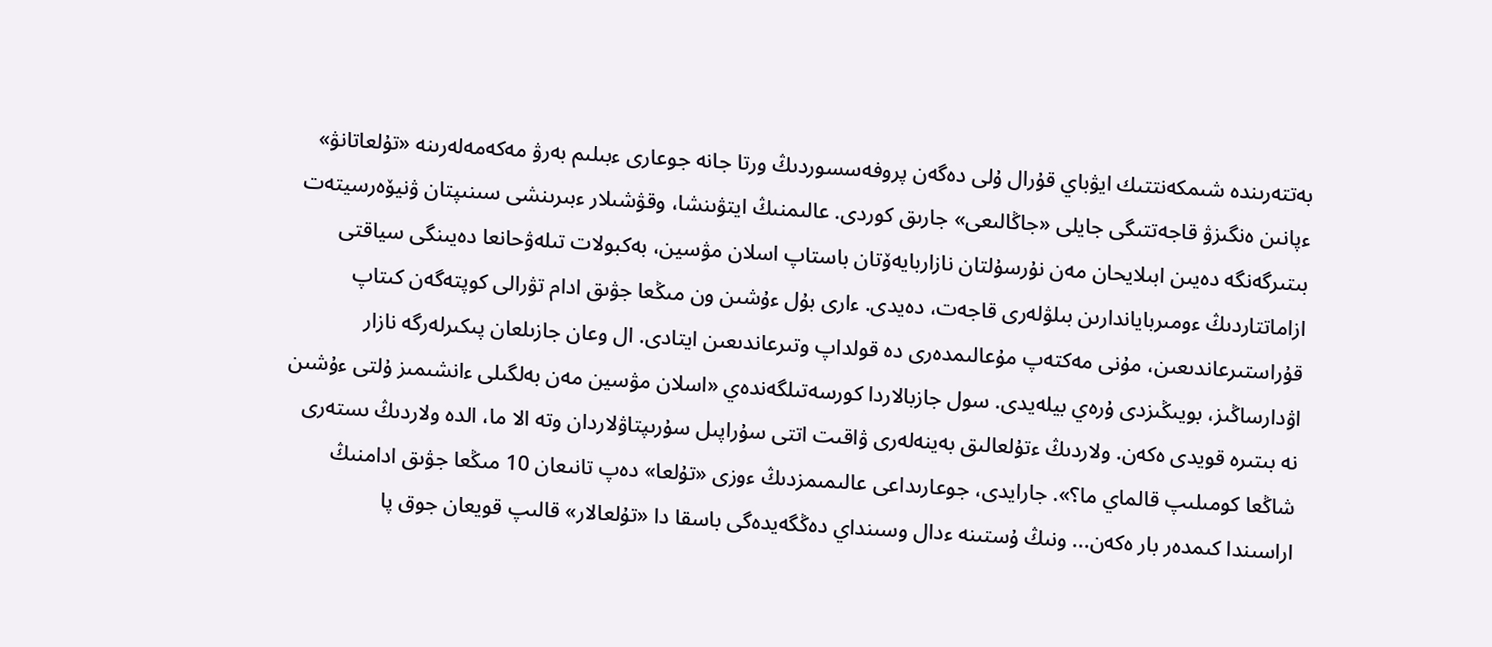بەتتەرىندە شىمكەنتتىك ايۋباي قۇرال ۇلى دەگەن پروفەسسوردىڭ ورتا جانە جوعارى ءبىلىم بەرۋ مەكەمەلەرىنە «تۇلعاتانۋ» ءپانىن ەنگىزۋ قاجەتتىگى جايلى «جاڭالىعى» جارىق كوردى. عالىمنىڭ ايتۋىنشا، وقۋشىلار ءبىرىنشى سىنىپتان ۋنيۆەرسيتەت بىتىرگەنگە دەيىن ابىلايحان مەن نۇرسۇلتان نازاربايەۆتان باستاپ اسلان مۋسين، بەكبولات تىلەۋحانعا دەيىنگى سياقتى ازاماتتاردىڭ ءومىرباياندارىن بىلۋلەرى قاجەت، دەيدى. ءارى بۇل ءۇشىن ون مىڭعا جۋىق ادام تۋرالى كوپتەگەن كىتاپ قۇراستىرعاندىعىن، مۇنى مەكتەپ مۇعالىمدەرى دە قولداپ وتىرعاندىعىن ايتادى. ال وعان جازىلعان پىكىرلەرگە نازار اۋدارساڭىز، بويىڭىزدى ۇرەي بيلەيدى. سول جازبالاردا كورسەتىلگەندەي «اسلان مۋسين مەن بەلگىلى ءانشىمىز ۇلتى ءۇشىن نە بىتىرە قويدى ەكەن. ولاردىڭ ءتۇلعالىق بەينەلەرى ۋاقىت اتتى سۇراپىل سۇرىپتاۋلاردان وتە الا ما، الدە ولاردىڭ ىستەرى شاڭعا كومىلىپ قالماي ما؟». جارايدى، جوعارىداعى عالىمىمزدىڭ ءوزى «تۇلعا» دەپ تانىعان 10 مىڭعا جۋىق ادامنىڭ اراسىندا كىمدەر بار ەكەن... ونىڭ ۇستىنە ءدال وسىنداي دەڭگەيدەگى باسقا دا «تۇلعالار» قالىپ قويعان جوق پا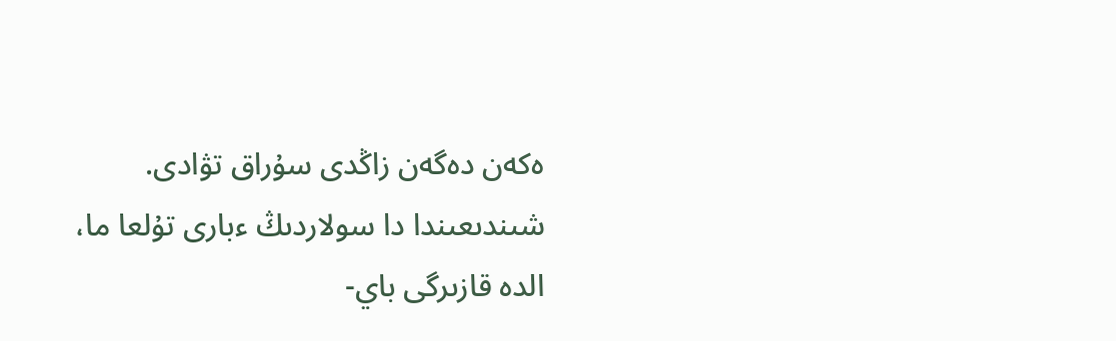ەكەن دەگەن زاڭدى سۇراق تۋادى. شىندىعىندا دا سولاردىڭ ءبارى تۇلعا ما، الدە قازىرگى باي-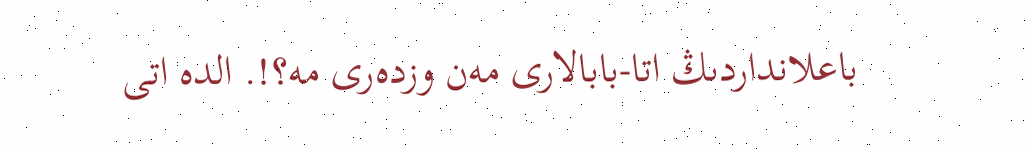باعلانداردىڭ اتا-بابالارى مەن وزدەرى مە؟!. الدە اتى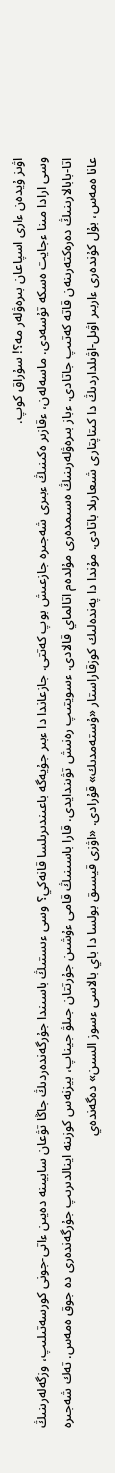اۋىز ۇيدەن ءارى اسپاعان بىرەۋلەر مە؟! سۇراق كوپ.
وسى ارادا مىنا ءجايت ەسكە تۇسەدى. ماسەلەن، ءقازىر ەكىنىڭ ءبىرى شەجىرە جازعىش بوپ كەتتى. جازعاندا دا ءبىر جۇيەگە باعىندىرىلسا قانەكي؟ وسى ءىستىڭ باسىندا جۇرگەندەردىڭ جاڭا تۋعان سابيىنە دەيىن ءاتى-جونى كورسەتىلىپ، وزگەلەرىنىڭ اتا-بابالارىنىڭ دەرەكتەرىنەن قاتە كەتىپ جاتادى. ءباز بىرەۋلەرىنىڭ ەسىمدەرى مۇلدەم اتالماي قالادى. ءسويتىپ رەنىش تۋىندايدى. قارا باسىنىڭ قامى ءۇشىن جۇرتتان جىلۋ جيناپ، بيزنەس كوزىنە اينالدىرىپ جۇرگەندەرى دە جوق ەمەس. تەك شەجىرە عانا ەمەس، بۇل كۇندەرى ءاربىر اۋىل-اۋىلداردىڭ دا كىتاپتارى شىعارىلا باتادى. مۇندا دا پەندەلىك كوزقاراستار «ۇستەمدىك» قۇرادى. «اۋزى قيسىق بولسا دا باي بالاسى ءسوز السىن» دەگەندەي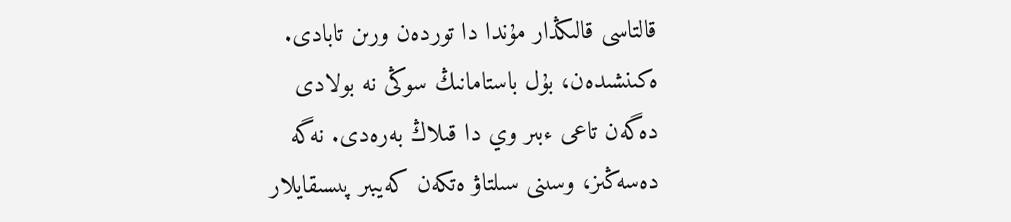قالتاسى قالىڭدار مۇندا دا توردەن ورىن تابادى.
ەكىنشىدەن، بۇل باستامانىڭ سوڭى نە بولادى دەگەن تاعى ءبىر وي دا قىلاڭ بەرەدى. نەگە دەسەڭىز، وسىنى سىلتاۋ ەتكەن كەيبىر پىسىقايلار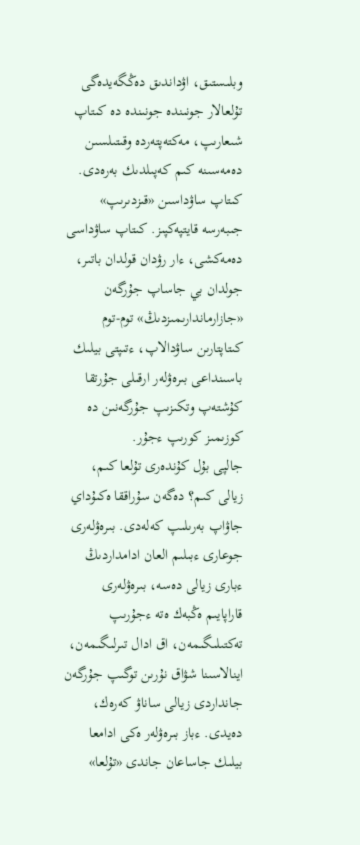وبلىستىق، اۋداندىق دەڭگەيدەگى تۇلعالار جونىندە جونىندە دە كىتاپ شىعارىپ، مەكتەپتەردە وقىتىلسىن دەمەسىنە كىم كەپىلدىك بەرەدى. كىتاپ ساۋداسىن «قىزدىرىپ» جىبەرسە قايتپەكپىز. كىتاپ ساۋداسى دەمەكشى، ءار رۋدان قولدان باتىر، جولدان بي جاساپ جۇرگەن «جازارماندارىمىزدىڭ» توم-توم كىتاپتارىن ساۋدالاپ، ءتىپتى بيلىك باسىنداعى بىرەۋلەر ارقىلى جۇرتقا كۇشتەپ وتكىزىپ جۇرگەنىن دە كوزىمىز كورىپ ءجۇر.
جالپى بۇل كۇندەرى تۇلعا كىم، زيالى كىم؟ دەگەن سۇراققا ەكىۇداي جاۋاپ بەرىلىپ كەلەدى. بىرەۋلەرى جوعارى ءبىلىم العان ادامداردىڭ ءبارى زيالى دەسە، بىرەۋلەرى قاراپايىم ەڭبەك ەتە ءجۇرىپ تەكتىلىگىمەن، اق ادال تىرلىگىمەن، اينالاسىنا شۋاق نۇرىن توگىپ جۇرگەن جانداردى زيالى ساناۋ كەرەك، دەيدى. ءباز بىرەۋلەر ەكى ادامعا بيلىك جاساعان جاندى «تۇلعا»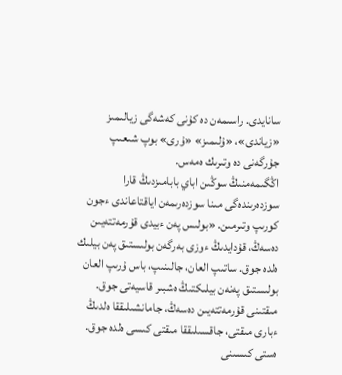سانايدى. راسىمەن دە كۇنى كەشەگى زيالىمىز «زياندى»، «ۇلىمىز» «ۇرى» بوپ شىعىپ جۇرگەنى دە وتىرىك ەمەس.
اڭگىمەمنىڭ سوڭىن اباي بابامىزدىڭ قارا سوزدەرىندەگى مىنا سوزدەرىمەن اياقتاعاندى ءجون كورىپ وتىرمىن. «بولىس پەن ءبيدى قۇرمەتتەيىن دەسەڭ، قۇدايدىڭ ءوزى بەرگەن بولىستىق پەن بيلىك ەلدە جوق. ساتىپ العان، جالىنىپ، باس ۇرىپ العان بولىستىق پەنەن بيلىكتىڭ ەشبىر قاسيەتى جوق. مىقتىنى قۇرمەتتەيىن دەسەڭ، جامانشىلىققا ەلدىڭ ءبارى مىقتى، جاقسىلىققا مىقتى كىسى ەلدە جوق. ەستى كىسىنى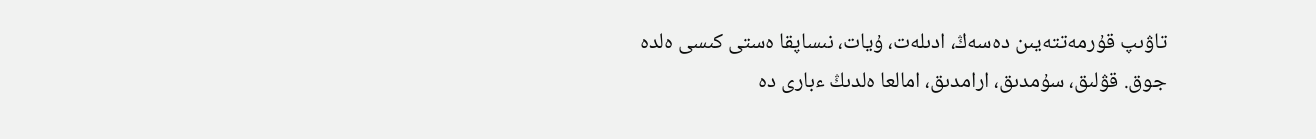تاۋىپ قۇرمەتتەيىن دەسەڭ، ادىلەت، ۇيات، نىساپقا ەستى كىسى ەلدە جوق. قۋلىق، سۇمدىق، ارامدىق، امالعا ەلدىڭ ءبارى دە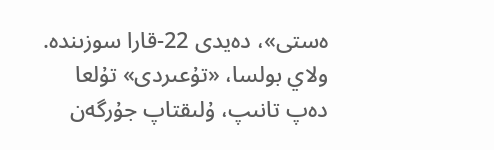ەستى»، دەيدى 22-قارا سوزىندە.
ولاي بولسا، «تۇعىردى» تۇلعا دەپ تانىپ، ۇلىقتاپ جۇرگەن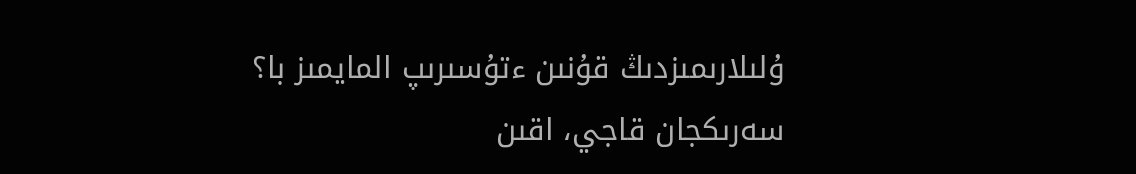ۇلىلارىمىزدىڭ قۇنىن ءتۇسىرىپ المايمىز با؟
سەرىكجان قاجي، اقىن